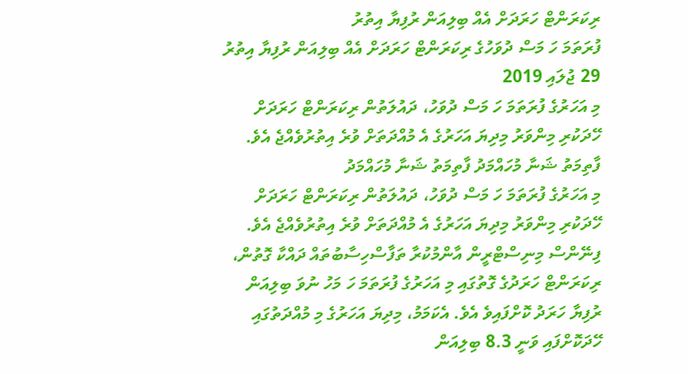ރިކަރަންޓް ހަރަދަށް އެއް ބިލިއަން ރުފިޔާ އިތުރު
ފުރަތަމަ ހަ މަސް ދުވަހުގެ ރިކަރަންޓް ހަރަދަށް އެއް ބިލިއަން ރުފިޔާ އިތުރު
29 ޖުލައި 2019
މި އަހަރުގެ ފުރަތަމަ ހަ މަސް ދުވަހު، ދައުލަތުން ރިކަރަންޓް ހަރަދަށް ހޭދަކުރި މިންވަރު މިދިޔަ އަހަރުގެ އެ މުއްދަތަށް ވުރެ އިތުރުވެއްޖެ އެވެ.
ފާތިމަތު ޝަނާ މުހައްމަދު ފާތިމަތު ޝަނާ މުހައްމަދު
މި އަހަރުގެ ފުރަތަމަ ހަ މަސް ދުވަހު، ދައުލަތުން ރިކަރަންޓް ހަރަދަށް ހޭދަކުރި މިންވަރު މިދިޔަ އަހަރުގެ އެ މުއްދަތަށް ވުރެ އިތުރުވެއްޖެ އެވެ.
ފިނޭންސް މިނިސްޓްރީން އާންމުކުރާ ތަފާސްހިސާބުތައް ދައްކާ ގޮތުން، ރިކަރަންޓް ހަރަދުގެ ގޮތުގައި މި އަހަރުގެ ފުރަތަމަ ހަ މަހު ނުވަ ބިލިއަން ރުފިޔާ ހަރަދު ކޮށްފައިވެ އެވެ. އެކަމަމު، މިދިޔަ އަހަރުގެ މި މުއްދަތުގައި ހޭދަކޮށްފައި ވަނީ 8.3 ބިލިއަން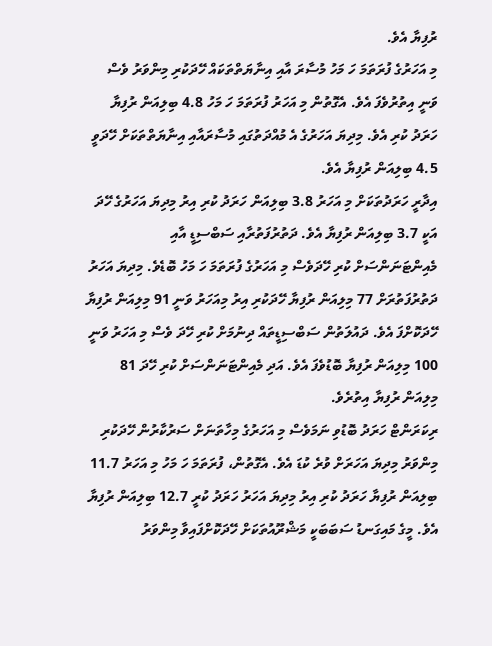ރުފިޔާ އެވެ.
މި އަހަރުގެ ފުރަތަމަ ހަ މަހު މުސާރަ އާއި އިނާޔަތްތަކައް ހޭދަކުރި މިންވަރު ވެސް ވަނީ އިތުރުވެފަ އެވެ. އެގޮތުން މި އަހަރު ފުރަތަމަ ހަ މަހު 4.8 ބިލިއަން ރުފިޔާ ހަރަދު ކުރި އެވެ. މިދިޔަ އަހަރުގެ އެ މުއްދަތުގައި މުސާރައާއި އިނާޔަތްތަކަށް ހޭދަވީ 4.5 ބިލިއަން ރުފިޔާ އެވެ.
އިދާރީ ހަރަދުތަކަށް މި އަހަރު 3.8 ބިލިއަން ހަރަދު ކުރި އިރު މިދިޔަ އަހަރުގެ ހޭދަ އަކީ 3.7 ބިލިއަން ރުފިޔާ އެވެ. ދަތުރުފަތުރާއި ސަބްސިޑީ އާއި މެއިންޓަނަންސަށް ކުރި ހޭދަވެސް މި އަހަރުގެ ފުރަތަމަ ހަ މަހު ބޮޑެވެ. މިދިޔަ އަހަރު ދަތުރުފަތުރަށް 77 މިލިއަން ރުފިޔާ ހޭދަކުރި އިރު މިއަހަރު ވަނީ 91 މިލިއަން ރުފިޔާ ހޭދަކޮށްފަ އެވެ. ދައުލަތުން ސަބްސިޑީތައް ދިނުމަށް ކުރި ހޭދަ ވެސް މި އަހަރު ވަނީ 100 މިލިއަން ރުފިޔާ ބޮޑުވެފަ އެވެ. އަދި މެއިންޓަނަންސަށް ކުރި ހޭދަ 81 މިލިއަން ރުފިޔާ އިތުރެވެ.
ރިކަރަންޓް ހަރަދު ބޮޑުވި ނަމަވެސް މި އަހަރުގެ މިހާތަނަށް ސަރުކާރުން ހޭދަކުރި މިންވަރު މިދިޔަ އަހަރަށް ވުރެ ކުޑަ އެވެ. އެގޮތުން، ފުރަތަމަ ހަ މަހު މި އަހަރު 11.7 ބިލިއަން ރުފިޔާ ހަރަދު ކުރި އިރު މިދިޔަ އަހަރު ހަރަދު ކުރީ 12.7 ބިލިއަން ރުފިޔާ އެވެ. މީގެ މައިގަނޑު ސަބަބަކީ މަޝްރޫއުތަކަށް ހޭދަކޮށްފައިވާ މިންވަރު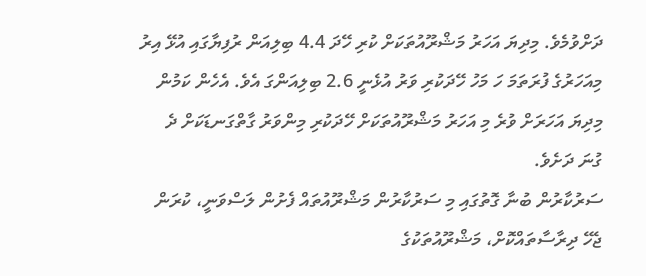ދަށްވުމެވެ. މިދިޔަ އަހަރު މަޝްރޫއުތަކަށް ކުރި ހޭދަ 4.4 ބިލިއަން ރުފިޔާގައި އުޅޭ އިރު މިއަހަރުގެ ފުރަތަމަ ހަ މަހު ހޭދަކުރި ވަރު އުޅެނީ 2.6 ބިލިއަންގަ އެވެ. އެހެން ކަމުން މިދިޔަ އަހަރަށް ވުރެ މި އަހަރު މަޝްރޫއުތަކަށް ހޭދަކުރި މިންވަރު ގާތްގަނޑަކަށް ދެ ގުނަ ދަށެވެ.
ސަރުކާރުން ބުނާ ގޮތުގައި މި ސަރުކާރުން މަޝްރޫއުތައް ފެށުން ލަސްވަނީ، ކުރަން ޖެހޭ ދިރާސާތައްކޮށް، މަޝްރޫއުތަކުގެ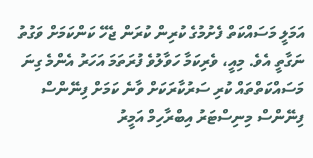އަމަލީ މަސައްކަތް ފެށުމުގެ ކުރިން ކުރަން ޖެހޭ ކަންކަމަށް ވަގުތު ނަގާތީ އެވެ. މިއީ، ވެރިކަމާ ހަވާލުވެ ފުރަތަމަ އަހަރު އެންމެ ގިނަ މަސައްކަތްތައް ކުރި ސަރުކާރަކަށް ވާނެ ކަމަށް ފިނޭންސް ފިނޭންސް މިނިސްޓަރު އިބްރާހިމް އަމީރު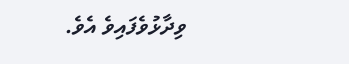ވިދާޅުވެފައިވެ އެވެ.